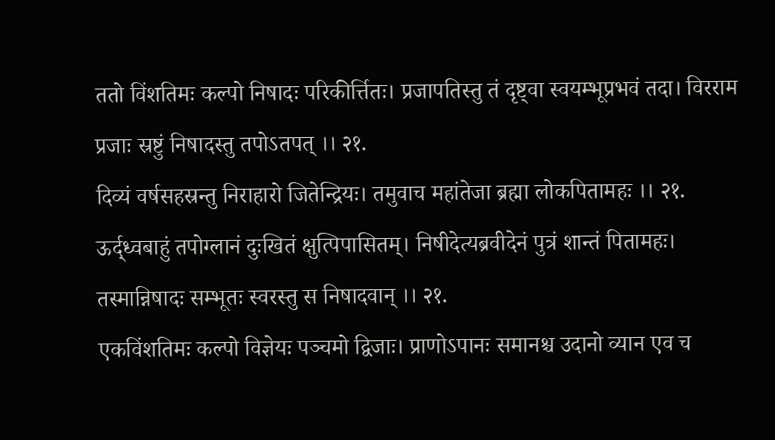ततो विंशतिमः कल्पो निषादः परिकीर्त्तितः। प्रजापतिस्तु तं दृष्ट्वा स्वयम्भूप्रभवं तदा। विरराम प्रजाः स्रष्टुं निषादस्तु तपोऽतपत् ।। २१.
दिव्यं वर्षसहस्रन्तु निराहारो जितेन्द्रियः। तमुवाच महांतेजा ब्रह्मा लोकपितामहः ।। २१.
ऊर्द्ध्वबाहुं तपोग्लानं दुःखितं क्षुत्पिपासितम्। निषीदेत्यब्रवीदेनं पुत्रं शान्तं पितामहः। तस्मान्निषादः सम्भूतः स्वरस्तु स निषादवान् ।। २१.
एकविंशतिमः कल्पो विज्ञेयः पञ्चमो द्विजाः। प्राणोऽपानः समानश्च उदानो व्यान एव च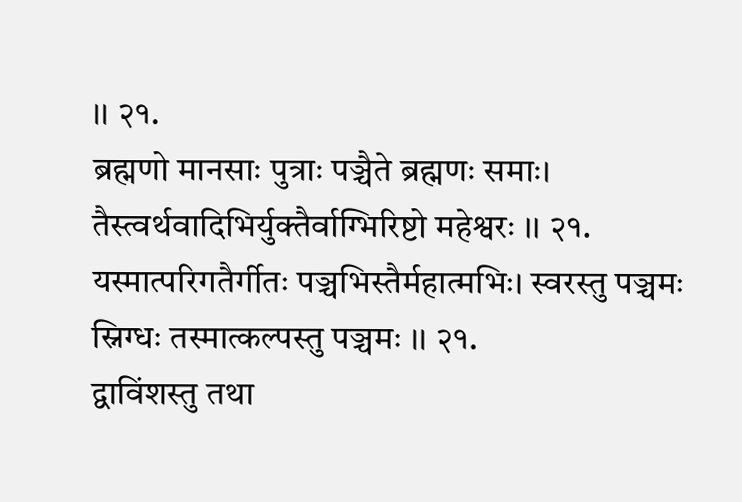।। २१.
ब्रह्मणो मानसाः पुत्राः पञ्चैते ब्रह्मणः समाः। तैस्त्वर्थवादिभिर्युक्तैर्वाग्भिरिष्टो महेश्वरः ।। २१.
यस्मात्परिगतैर्गीतः पञ्चभिस्तैर्महात्मभिः। स्वरस्तु पञ्चमः स्निग्धः तस्मात्कल्पस्तु पञ्चमः ।। २१.
द्वाविंशस्तु तथा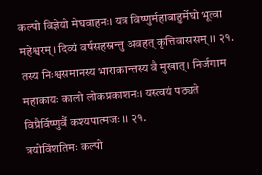कल्पो विज्ञेयो मेघवाहनः। यत्र विष्णुर्महाबाहुर्मेघो भूत्वा महेश्वरम्। दिव्यं वर्षसहस्रन्तु अवहत् कृत्तिवाससम् ।। २१.
तस्य निःश्वसमानस्य भाराकान्तस्य वै मुखात्। निर्जगाम महाकायः कालो लोकप्रकाशनः। यस्त्वयं पठ्यते विप्रैर्विष्णुर्वै कश्यपात्मजः ।। २१.
त्रयोविंशतिमः कल्पो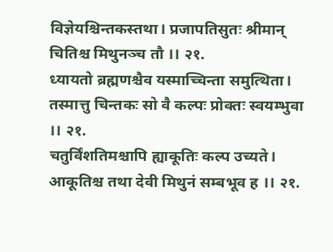विज्ञेयश्चिन्तकस्तथा। प्रजापतिसुतः श्रीमान् चितिश्च मिथुनञ्च तौ ।। २१.
ध्यायतो ब्रह्मणश्चैव यस्माच्चिन्ता समुत्थिता। तस्मात्तु चिन्तकः सो वै कल्पः प्रोक्तः स्वयम्भुवा ।। २१.
चतुर्विंशतिमश्चापि ह्याकूतिः कल्प उच्यते। आकूतिश्च तथा देवी मिथुनं सम्बभूव ह ।। २१.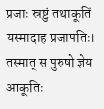प्रजाः स्रष्टुं तथाकूतिं यस्मादाह प्रजापतिः। तस्मात् स पुरुषो ज्ञेय आकूतिः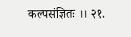कल्पसंज्ञितः ।। २१.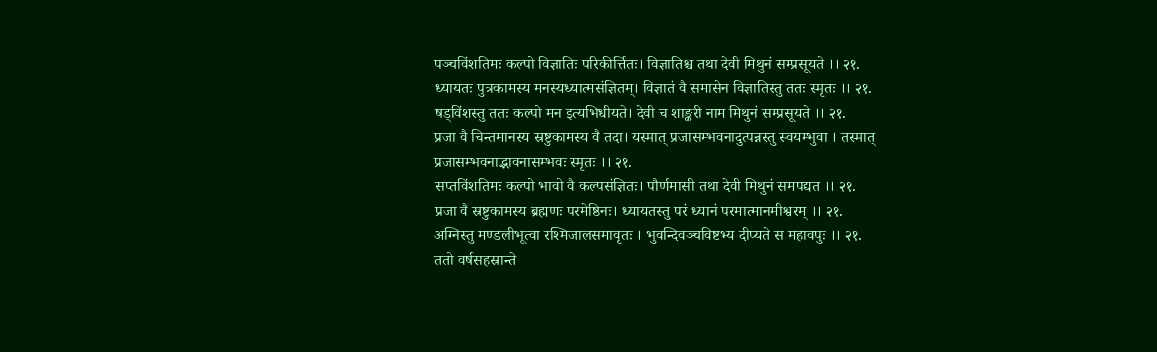पञ्चविंशतिमः कल्पो विज्ञातिः परिकीर्त्तितः। विज्ञातिश्च तथा देवी मिथुनं सम्प्रसूयते ।। २१.
ध्यायतः पुत्रकामस्य मनस्यध्यात्मसंज्ञितम्। विज्ञातं वै समासेन विज्ञातिस्तु ततः स्मृतः ।। २१.
षड्विंशस्तु ततः कल्पो मन इत्यभिधीयते। देवी च शाङ्करी नाम मिथुनं सम्प्रसूयते ।। २१.
प्रजा वै चिन्तमानस्य स्रष्टुकामस्य वै तदा। यस्मात् प्रजासम्भवनादुत्पन्नस्तु स्वयम्भुवा । तस्मात् प्रजासम्भवनाद्भावनासम्भवः स्मृतः ।। २१.
सप्तविंशतिमः कल्पो भावो वै कल्पसंज्ञितः। पौर्णमासी तथा देवी मिथुनं समपद्यत ।। २१.
प्रजा वै स्रष्टुकामस्य ब्रह्मणः परमेष्ठिनः। ध्यायतस्तु परं ध्यानं परमात्मानमीश्वरम् ।। २१.
अग्निस्तु मण्डलीभूत्वा रश्मिजालसमावृतः । भुवन्दिवञ्चविष्टभ्य दीप्यते स महावपुः ।। २१.
ततो वर्षसहस्रान्ते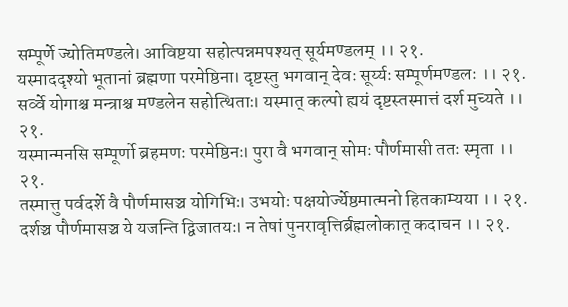सम्पूर्णे ज्योतिमण्डले। आविष्टया सहोत्पन्नमपश्यत् सूर्यमण्डलम् ।। २१.
यस्माददृश्यो भूतानां ब्रह्मणा परमेष्ठिना। दृष्टस्तु भगवान् देवः सूर्य्यः सम्पूर्णमण्डलः ।। २१.
सर्व्वे योगाश्च मन्त्राश्च मण्डलेन सहोत्थिताः। यस्मात् कल्पो ह्ययं दृष्टस्तस्मात्तं दर्श मुच्यते ।। २१.
यस्मान्मनसि सम्पूर्णो ब्रहमणः परमेष्ठिनः। पुरा वै भगवान् सोमः पौर्णमासी ततः स्मृता ।। २१.
तस्मात्तु पर्वदर्शे वै पौर्णमासञ्च योगिभिः। उभयोः पक्षयोर्ज्येष्ठमात्मनो हितकाम्यया ।। २१.
दर्शञ्च पौर्णमासञ्च ये यजन्ति द्विजातयः। न तेषां पुनरावृत्तिर्ब्रह्मलोकात् कदाचन ।। २१.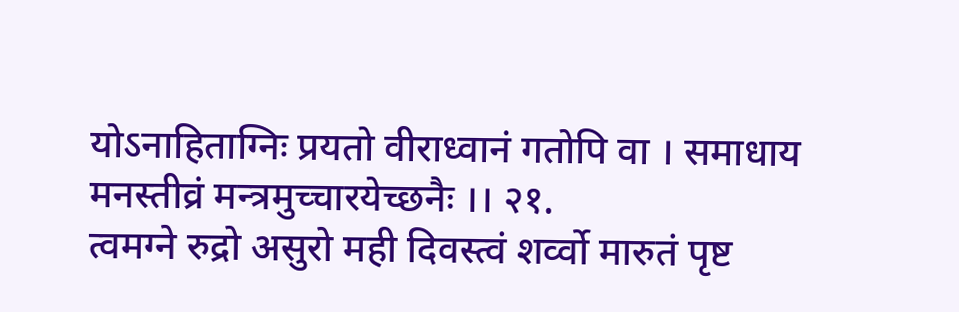योऽनाहिताग्निः प्रयतो वीराध्वानं गतोपि वा । समाधाय मनस्तीव्रं मन्त्रमुच्चारयेच्छनैः ।। २१.
त्वमग्ने रुद्रो असुरो मही दिवस्त्वं शर्व्वो मारुतं पृष्ट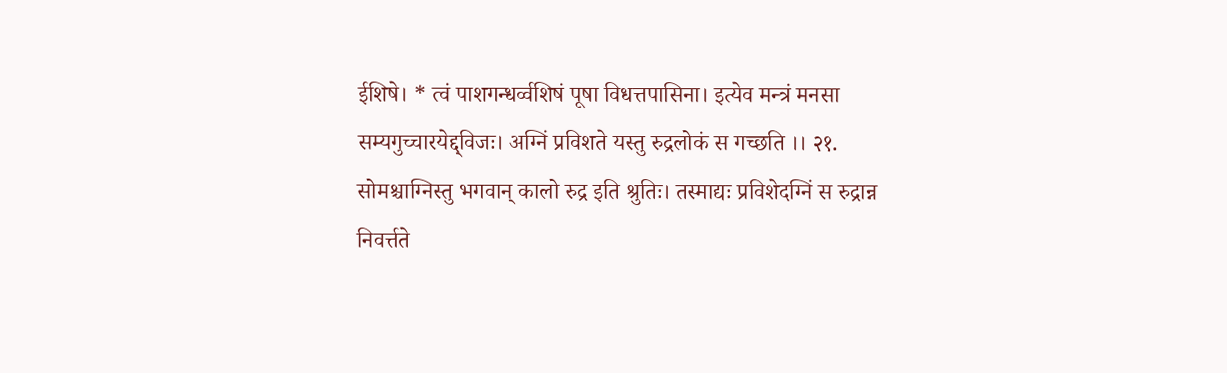ईशिषे। * त्वं पाशगन्धर्व्वशिषं पूषा विधत्तपासिना। इत्येव मन्त्रं मनसा सम्यगुच्चारयेद्द्विजः। अग्निं प्रविशते यस्तु रुद्रलोकं स गच्छति ।। २१.
सोमश्चाग्निस्तु भगवान् कालो रुद्र इति श्रुतिः। तस्माद्यः प्रविशेदग्निं स रुद्रान्न निवर्त्तते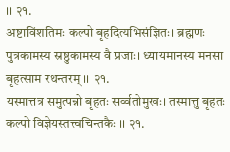।। २१.
अष्टाविंशतिमः कल्पो बृहदित्यभिसंज्ञितः। ब्रह्मणः पुत्रकामस्य स्रष्ठुकामस्य वै प्रजाः। ध्यायमानस्य मनसा बृहत्साम रथन्तरम् ।। २१.
यस्मात्तत्र समुत्पन्नो बृहतः सर्व्वतोमुखः। तस्मात्तु बृहतः कल्पो विज्ञेयस्तत्त्वचिन्तकैः ।। २१.